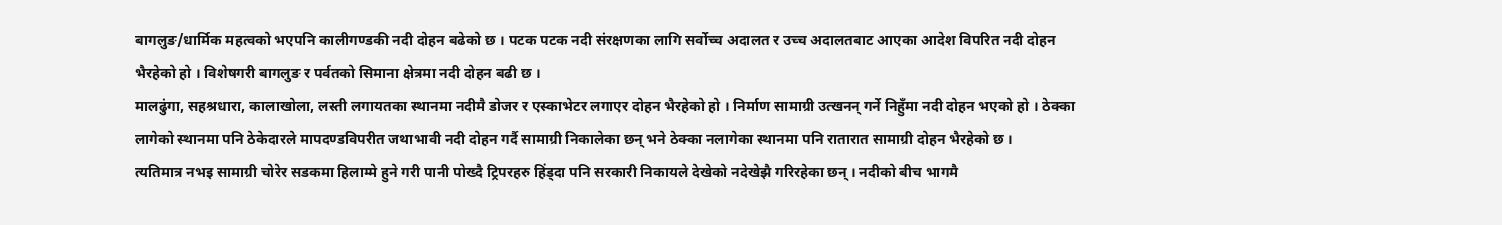बागलुङ/धार्मिक महत्वको भएपनि कालीगण्डकी नदी दोहन बढेको छ । पटक पटक नदी संरक्षणका लागि सर्वोच्च अदालत र उच्च अदालतबाट आएका आदेश विपरित नदी दोहन भैरहेको हो । विशेषगरी बागलुङ र पर्वतको सिमाना क्षेत्रमा नदी दोहन बढी छ ।
मालढुंगा, सहश्रधारा, कालाखोला, लस्ती लगायतका स्थानमा नदीमै डोजर र एस्काभेटर लगाएर दोहन भैरहेको हो । निर्माण सामाग्री उत्खनन् गर्ने निहुँमा नदी दोहन भएको हो । ठेक्का लागेको स्थानमा पनि ठेकेदारले मापदण्डविपरीत जथाभावी नदी दोहन गर्दै सामाग्री निकालेका छन् भने ठेक्का नलागेका स्थानमा पनि रातारात सामाग्री दोहन भैरहेको छ ।
त्यतिमात्र नभइ सामाग्री चोरेर सडकमा हिलाम्मे हुने गरी पानी पोख्दै ट्रिपरहरु हिंड्दा पनि सरकारी निकायले देखेको नदेखेझै गरिरहेका छन् । नदीको बीच भागमै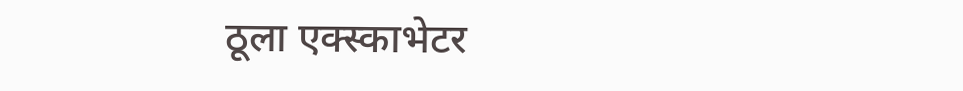ठूला एक्स्काभेटर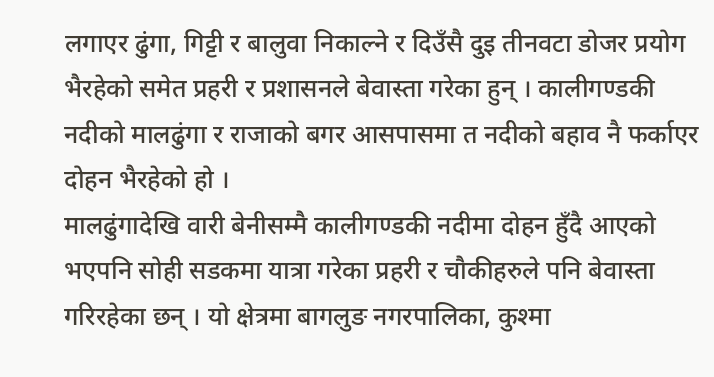लगाएर ढुंगा, गिट्टी र बालुवा निकाल्ने र दिउँसै दुइ तीनवटा डोजर प्रयोग भैरहेको समेत प्रहरी र प्रशासनले बेवास्ता गरेका हुन् । कालीगण्डकी नदीको मालढुंगा र राजाको बगर आसपासमा त नदीको बहाव नै फर्काएर दोहन भैरहेको हो ।
मालढुंगादेखि वारी बेनीसम्मै कालीगण्डकी नदीमा दोहन हुँदै आएको भएपनि सोही सडकमा यात्रा गरेका प्रहरी र चौकीहरुले पनि बेवास्ता गरिरहेका छन् । यो क्षेत्रमा बागलुङ नगरपालिका, कुश्मा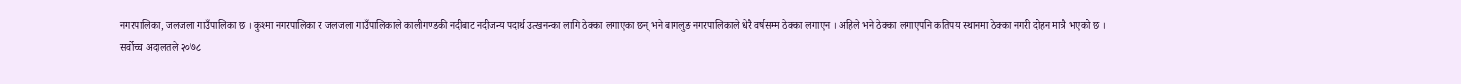नगरपालिका, जलजला गाउँपालिका छ । कुश्मा नगरपालिका र जलजला गाउँपालिकाले कालीगण्डकी नदीबाट नदीजन्य पदार्थ उत्खनन्का लागि ठेक्का लगाएका छन् भने बागलुङ नगरपालिकाले धेरै वर्षसम्म ठेक्का लगाएन । अहिले भने ठेक्का लगाएपनि कतिपय स्थानमा ठेक्का नगरी दोहन मात्रै भएको छ ।
सर्वोच्च अदालतले २०७८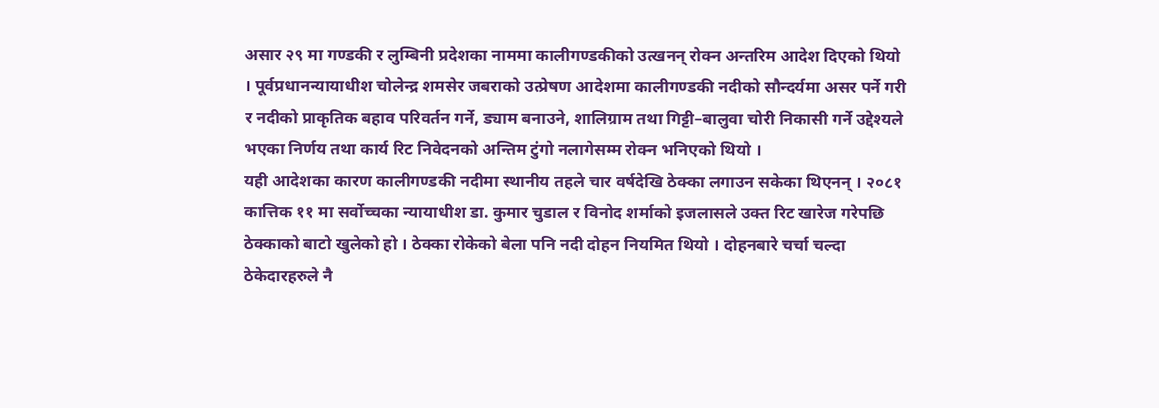असार २९ मा गण्डकी र लुम्बिनी प्रदेशका नाममा कालीगण्डकीको उत्खनन् रोक्न अन्तरिम आदेश दिएको थियो । पूर्वप्रधानन्यायाधीश चोलेन्द्र शमसेर जबराको उत्प्रेषण आदेशमा कालीगण्डकी नदीको सौन्दर्यमा असर पर्ने गरी र नदीको प्राकृतिक बहाव परिवर्तन गर्ने, ड्याम बनाउने, शालिग्राम तथा गिट्टी–बालुवा चोरी निकासी गर्ने उद्देश्यले भएका निर्णय तथा कार्य रिट निवेदनको अन्तिम टुंगो नलागेसम्म रोक्न भनिएको थियो ।
यही आदेशका कारण कालीगण्डकी नदीमा स्थानीय तहले चार वर्षदेखि ठेक्का लगाउन सकेका थिएनन् । २०८१ कात्तिक ११ मा सर्वोच्चका न्यायाधीश डा. कुमार चुडाल र विनोद शर्माको इजलासले उक्त रिट खारेज गरेपछि ठेक्काको बाटो खुलेको हो । ठेक्का रोकेको बेला पनि नदी दोहन नियमित थियो । दोहनबारे चर्चा चल्दा ठेकेदारहरुले नै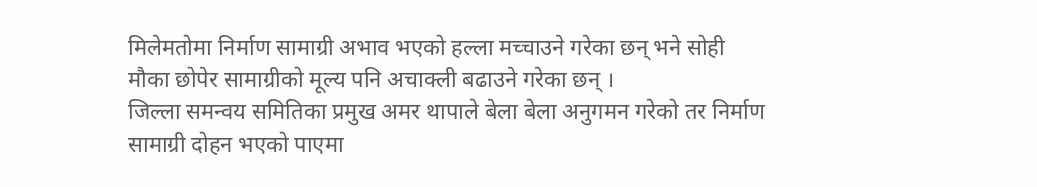मिलेमतोमा निर्माण सामाग्री अभाव भएको हल्ला मच्चाउने गरेका छन् भने सोही मौका छोपेर सामाग्रीको मूल्य पनि अचाक्ली बढाउने गरेका छन् ।
जिल्ला समन्वय समितिका प्रमुख अमर थापाले बेला बेला अनुगमन गरेको तर निर्माण सामाग्री दोहन भएको पाएमा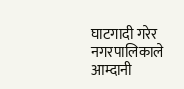घाटगादी गरेर नगरपालिकाले आम्दानी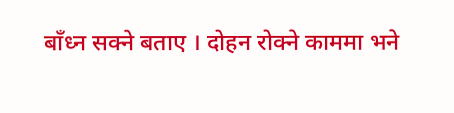बाँध्न सक्ने बताए । दोहन रोक्ने काममा भने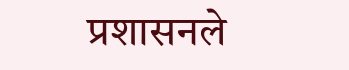प्रशासनले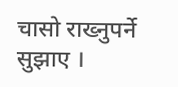चासो राख्नुपर्ने सुझाए ।